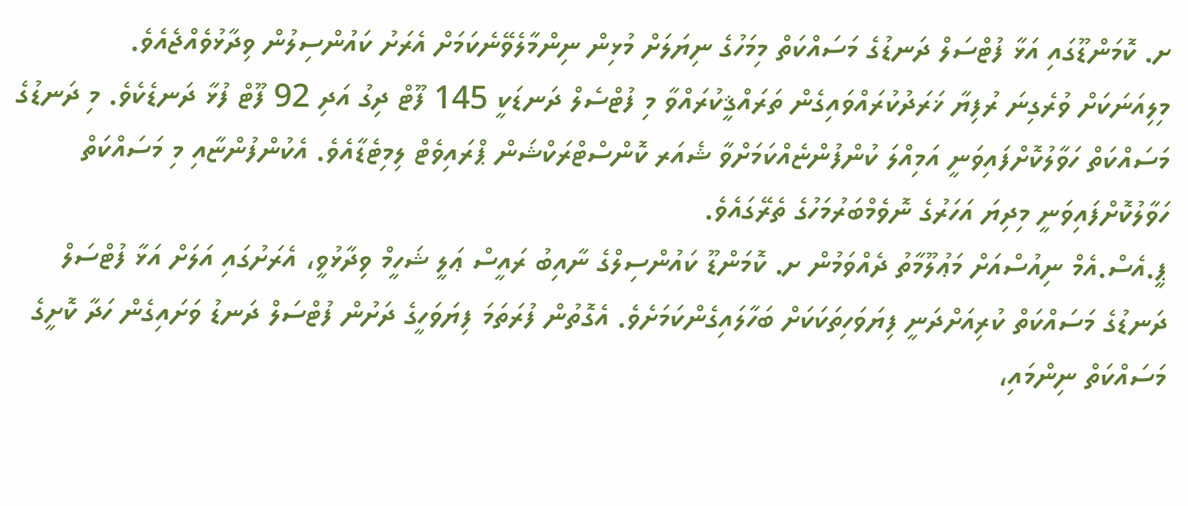ށ. ކޮމަންޑޫގައި އަޅާ ފުޓްސަލް ދަނޑުގެ މަސައްކަތް މިމަހުގެ ނިޔަލަށް މުޅިން ނިންމާލެވޭނެކަމަށް އެރަށު ކައުންސިލުން ވިދާޅުވެއްޖެއެވެ.
މިލިއަނަކަށް ވުރެގިނަ ރުފިޔާ ޚަރަދުކުރައްވައިގެން ތަރައްޤީކުރައްވާ މި ފުޓްސެލް ދަނޑަކީ 145 ފޫޓް ދިގު އަދި 92 ފޫޓް ފުޅާ ދަނޑެކެވެ. މި ދަނޑުގެ މަސައްކަތް ހަވާލުކޮށްފައިވަނީ އަމިއްލަ ކުންފުންޏެއްކަމަށްވާ ޝެއަރ ކޮންސްޓްރަކްޝަން ޕްރައިވެޓް ލިމިޓެޑާއެވެ. އެކުންފުންޏާއި މި މަސައްކަތް ހަވާލުކޮށްފައިވަނީ މިދިޔަ އަހަރުގެ ނޮވެމްބަރުމަހުގެ ތެރޭގައެވެ.
ޕީ.އެސް.އެމް ނިއުސްއަށް މަޢުލޫމާތު ދެއްވަމުން ށ. ކޮމަންޑޫ ކައުންސިލްގެ ނާއިބު ރައީސް ޢަލީ ޝަހީމް ވިދާޅުވީ، އެރަށުގައި އަލަށް އަޅާ ފުޓްސަލް ދަނޑުގެ މަސައްކަތް ކުރިއަށްދަނީ ފިޔަވަހިތަކަކަށް ބަހާލައިގެންކަމަށެވެ. އެގޮތުން ފުރަތަމަ ފިޔަވަހީގެ ދަށުން ފުޓްސަލް ދަނޑު ވަށައިގެން ހަދާ ކޮށީގެ މަސައްކަތް ނިންމައި،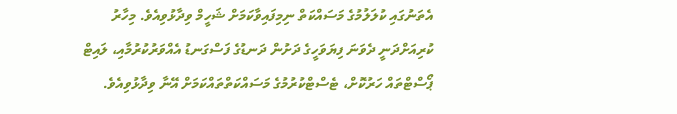އެތަނުގައި ކުލަލުމުގެ މަސައްކަތް ނިމިފައިވާކަމަށް ޝަހީމް ވިދާޅުވިއެވެ. މިހާރު ކުރިއަށްދަނީ ދެވަނަ ފިޔަވަހީގެ ދަށުން ދަނޑުގެ ފަސްގަނޑު އެއްވަރުކުރުމާއި، ލައިޓް ޕޯސްޓްތައް ހަރުކޮށް، ޓެސްޓްކުރުމުގެ މަސައްކަތްތައްކަމަށް އޭނާ ވިދާޅުވިއެވެ.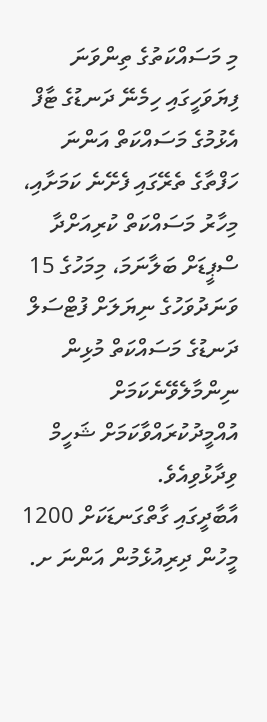މި މަސައްކަތުގެ ތިންވަނަ ފިޔަވަހީގައި ހިމެނޭ ދަނޑުގެ ޓާފް އެޅުމުގެ މަސައްކަތް އަންނަ ހަފްތާގެ ތެރޭގައި ފެށޭނެ ކަމަށާއި، މިހާރު މަސައްކަތް ކުރިއަށްދާ ސްޕީޑަށް ބަލާނަމަ، މިމަހުގެ 15 ވަނަދުވަހުގެ ނިޔަލަށް ފުޓްސަލް ދަނޑުގެ މަސައްކަތް މުޅިން ނިންމާލެވޭނެކަމަށް އުއްމީދުކުރައްވާކަމަށް ޝަހީމް ވިދާޅުވިއެވެ.
އާބާދީގައި ގާތްގަނޑަކަށް 1200 މީހުން ދިރިއުޅެމުން އަންނަ ށ.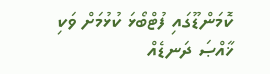ކޮމަންޑޫގައި ފުޓްބޯޅަ ކުޅުމަށް ވަކި ޚާއްޞަ ދަނޑެއް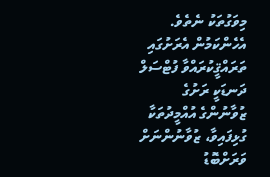މިވަގުތަކު ނެތެވެ. އެހެންކަމުން އެރަށުގައި ތަރައްޤީކުރައްވާ ފުޓްސަލް ދަނޑަކީ ރަށުގެ ޒުވާނުންގެ އުއްމީދުތަކާ ގުޅިފައިވާ، ޒުވާނުންނަށް ވަރަށްބޮޑު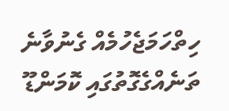ހިތްހަމަޖެހުމެއް ގެނުވާނެ ތަނެއްގެގޮތުގައި ކޮމަންޑޫ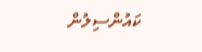ކައުންސިލުން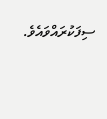ސިފަކުރައްވައެވެ.